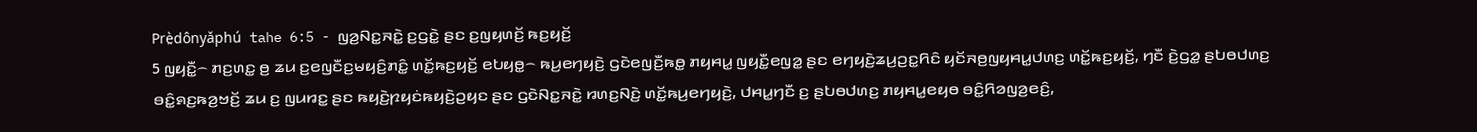Prè̤dônyǎphú tahe 6:5 - ꤜꤤ꤬ꤡꤢ꤭ꤏꤢꤧ꤭ ꤢ꤬ꤞꤢꤧ꤭ ꤔꤢ ꤢ꤬ꤜꤟꤛꤢꤩ꤬ ꤒꤢ꤬ꤟꤢꤩ꤬
5 ꤜꤟꤢꤪ꤭꤮ ꤊꤢ꤬ꤛꤢ꤭ ꤥ꤬ ꤘꤣ ꤢ꤬ꤕꤜꤢꤪꤢ꤬ꤗꤟꤢꤨ꤬ꤊꤢꤨ꤭ ꤛꤢꤩ꤭ꤒꤢ꤬ꤟꤢꤩ꤬ ꤕꤝꤟꤥ꤭꤮ ꤒꤣ꤬ꤕꤚꤟꤢꤧ꤬ ꤞꤢꤧꤕꤜꤢꤪ꤬ꤒꤥ꤭ ꤊꤟꤌꤣ꤭ ꤜꤟꤢꤪ꤭ꤕꤜꤤ꤭ ꤔꤢ ꤕꤚꤟꤢꤧ꤬ꤘꤣ꤬ꤑꤢ꤭ꤖꤢꤨ ꤟꤢꤩꤏꤥ꤬ꤜꤟꤌꤣ꤭ꤓꤛꤢ꤬ ꤛꤢꤩ꤭ꤒꤢ꤬ꤟꤢꤩ꤬, ꤚꤢꤪ ꤢꤧ꤬ꤞꤤ꤭ ꤔꤝꤥꤓꤛꤢ꤬ ꤋꤢꤨ꤭ꤎꤢ꤬ꤒꤤ꤬ꤠꤢꤩ꤬ ꤘꤣ ꤢ꤬ ꤜꤣꤙꤢ꤭ ꤔꤢ ꤒꤟꤢꤧ꤬ꤐꤟꤢꤦꤒꤟꤢꤧ꤬ꤑꤟꤢ ꤔꤢ ꤞꤢꤧꤡꤢ꤭ꤏꤢꤧ꤭ ꤙꤛꤢ꤬ꤡꤢꤧ꤬ ꤛꤢꤩ꤭ꤒꤣ꤬ꤕꤚꤟꤢꤧ꤬, ꤓꤌꤣ꤭ꤚꤢꤪ ꤢ꤬ ꤔꤝꤥꤓꤛꤢ꤬ ꤊꤟꤌꤣ꤭ꤕꤟꤥ ꤋꤢꤨ꤭ꤖꤤꤜꤤ꤬ꤕꤢꤨ꤬,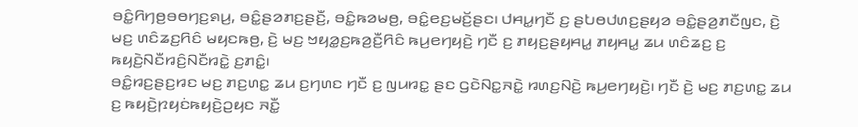ꤋꤢꤨ꤭ꤖꤚꤥ꤬ꤋꤥꤚꤢ꤬ꤎꤣ꤬, ꤋꤢꤨ꤭ꤔꤤꤊꤢ꤬ꤔꤢꤪ꤬, ꤋꤢꤨ꤭ꤒꤤꤗꤥ꤬, ꤋꤢꤨ꤭ꤕꤢ꤬ꤗꤢꤩ꤬ꤔꤢ꤯ ꤓꤌꤣ꤭ꤚꤢꤪ ꤢ꤬ ꤔꤝꤥꤓꤛꤢ꤬ꤔꤟꤤ ꤋꤢꤨ꤭ꤔꤤ꤬ꤊꤢꤪꤜꤢ, ꤢꤧ꤬ ꤗꤢ꤬ ꤛꤢꤨꤘꤢ꤬ꤖꤢꤨ ꤗꤟꤢꤒꤥ꤬, ꤢꤧ꤬ ꤗꤢ꤬ ꤠꤟꤤ꤭ꤢ꤬ꤒꤤ꤬ꤢꤪ꤬ꤖꤢꤨ ꤒꤣ꤬ꤕꤚꤟꤢꤧ꤬ ꤚꤢꤪ ꤢ꤬ ꤊꤟꤢ꤬ꤔꤟꤌꤣ꤭ ꤊꤟꤌꤣ꤭ ꤘꤣ ꤛꤢꤨꤘꤢ꤬ ꤢ꤬ ꤒꤟꤢꤧ꤬ꤡꤢꤪꤙꤢꤨ꤬ꤡꤢꤪꤙꤢꤧ꤭ ꤢ꤬ꤊꤢꤨ꤭꤯
ꤋꤢꤨ꤭ꤙꤢ꤬ꤔꤢ꤬ꤙꤢ ꤗꤢ꤬ ꤊꤢ꤬ꤛꤢ꤭ ꤘꤣ ꤢ꤬ꤚꤛꤢ ꤚꤢꤪ ꤢ꤬ ꤜꤣꤙꤢ꤭ ꤔꤢ ꤞꤢꤧꤡꤢ꤭ꤏꤢꤧ꤭ ꤙꤛꤢ꤬ꤡꤢꤧ꤬ ꤒꤣ꤬ꤕꤚꤟꤢꤧ꤬꤯ ꤚꤢꤪ ꤢꤧ꤬ ꤗꤢ꤬ ꤊꤢ꤬ꤛꤢ꤭ ꤘꤣ ꤢ꤬ ꤒꤟꤢꤧ꤬ꤐꤟꤢꤦꤒꤟꤢꤧ꤬ꤑꤟꤢ ꤏꤢꤪ꤭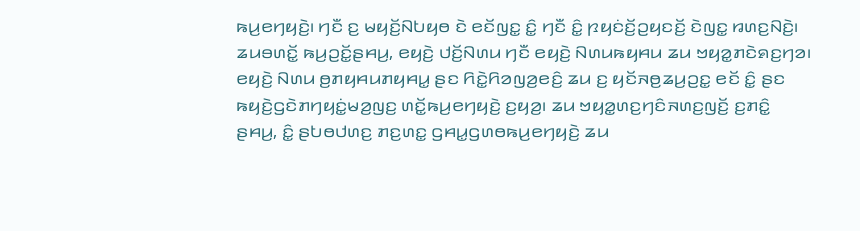ꤒꤣ꤬ꤕꤚꤟꤢꤧ꤬꤯ ꤚꤢꤪ ꤢ꤬ ꤗꤟꤢꤩ꤬ꤡꤝꤟꤥ ꤢꤧ ꤕꤢꤩꤜꤢ꤭ ꤢꤨ꤭ ꤚꤢꤪ ꤢꤨ꤭ ꤐꤟꤢꤦꤢꤩ꤬ꤑꤟꤢꤢꤩ꤬ ꤢꤧꤜꤢ꤭ ꤙꤛꤢ꤬ꤡꤢꤧ꤬꤯
ꤘꤣꤋꤛꤢꤩ꤭ ꤒꤣ꤬ꤑꤢꤩ꤭ꤔꤌꤣ꤬, ꤕꤟꤢꤧ꤬ ꤓꤢꤩ꤬ꤡꤛꤣ ꤚꤢꤪ ꤕꤟꤢꤧ꤬ ꤡꤛꤣꤒꤟꤌꤣ ꤘꤣ ꤠꤟꤤ꤭ꤊꤢꤧꤎꤢ꤬ꤚꤤ꤯ ꤕꤟꤢꤧ꤬ ꤡꤛꤣ ꤥ꤬ꤊꤟꤌꤣꤊꤟꤌꤣ꤭ ꤔꤢ ꤖꤢꤧ꤭ꤖꤤꤜꤤ꤬ꤕꤢꤨ꤬ ꤘꤣ ꤢ꤬ ꤟꤢꤩꤏꤥ꤬ꤘꤣ꤬ꤑꤢ꤭ ꤕꤢꤩ ꤢꤨ꤭ ꤔꤢ ꤒꤟꤢꤧ꤬ꤞꤢꤧꤊꤚꤟꤢꤦ꤭ꤗꤤ꤬ꤜꤢ꤬ ꤛꤢꤩ꤭ꤒꤣ꤬ꤕꤚꤟꤢꤧ꤬ ꤢ꤬ꤟꤤ꤬꤯ ꤘꤣ ꤠꤟꤤ꤭ꤛꤢ꤬ꤚꤢꤨꤏꤛꤢ꤬ꤜꤢꤩ꤬ ꤢ꤬ꤊꤢꤨ꤭ ꤔꤌꤣ꤬, ꤢꤨ꤭ ꤔꤝꤥꤓꤛꤢ꤬ ꤊꤢ꤬ꤛꤢ꤭ ꤞꤌꤣ꤭ꤞꤛꤥꤒꤣ꤬ꤕꤚꤟꤢꤧ꤬ ꤘꤣ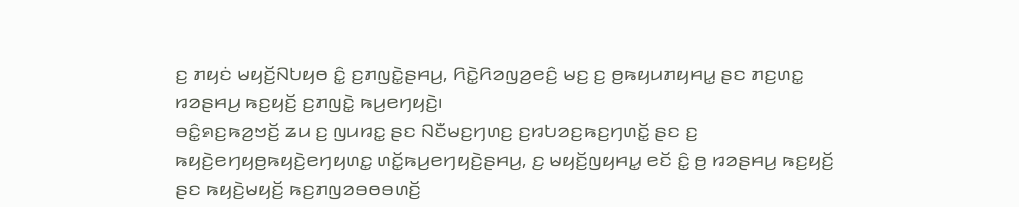ꤢ꤬ ꤊꤟꤢꤦ ꤗꤟꤢꤩ꤬ꤡꤝꤟꤥ ꤢꤨ꤭ ꤢ꤬ꤊꤜꤢꤧ꤭ꤔꤌꤣ꤬, ꤖꤢꤧ꤭ꤖꤤꤜꤤ꤬ꤕꤢꤨ꤬ ꤗꤢ꤬ ꤢ꤬ ꤥ꤬ꤒꤟꤣꤊꤟꤌꤣ꤭ ꤔꤢ ꤊꤢ꤬ꤛꤢ꤭ ꤙꤤꤔꤌꤣ꤬ ꤒꤢ꤬ꤟꤢꤩ꤬ ꤢ꤬ꤊꤜꤢꤧ꤭ ꤒꤣ꤬ꤕꤚꤟꤢꤧ꤬꤯
ꤋꤢꤨ꤭ꤎꤢ꤬ꤒꤤ꤬ꤠꤢꤩ꤬ ꤘꤣ ꤢ꤬ ꤜꤣꤙꤢ꤭ ꤔꤢ ꤡꤢꤪꤗꤢ꤬ꤚꤛꤢ꤬ ꤢ꤬ꤙꤝꤤꤢ꤬ꤒꤢ꤬ꤚꤛꤢꤩ꤭ ꤔꤢ ꤢ꤬ ꤒꤟꤢꤧ꤬ꤕꤚꤟꤥ꤬ꤒꤟꤢꤧ꤬ꤕꤚꤟꤛꤢ꤭ ꤛꤢꤩ꤭ꤒꤣ꤬ꤕꤚꤟꤢꤧ꤬ꤔꤌꤣ꤬, ꤢ꤬ ꤗꤟꤢꤩ꤬ꤜꤟꤌꤣ꤭ ꤕꤢꤩ ꤢꤨ꤭ ꤥ꤬ ꤙꤤꤔꤌꤣ꤬ ꤒꤢ꤬ꤟꤢꤩ꤬ ꤔꤢ ꤒꤟꤢꤧ꤬ꤗꤟꤢꤩ꤬ ꤒꤢ꤬ꤊꤜꤤꤋꤥꤋꤛꤢꤩ꤬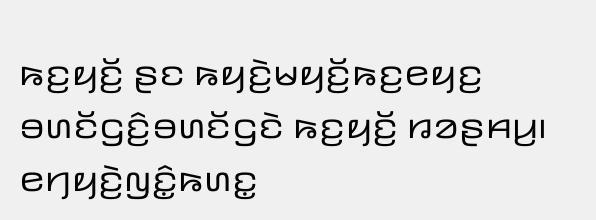ꤒꤢ꤬ꤟꤢꤩ꤬ ꤔꤢ ꤒꤟꤢꤧ꤬ꤗꤟꤢꤩ꤬ꤒꤢ꤬ꤕꤟꤢ꤬ ꤋꤛꤢꤩꤞꤢꤨ꤬ꤋꤛꤢꤩꤞꤢꤧ ꤒꤢ꤬ꤟꤢꤩ꤬ ꤙꤤꤔꤌꤣ꤬꤯
ꤕꤚꤟꤢꤧ꤬ꤜꤢꤨ꤭ꤒꤛꤢ꤭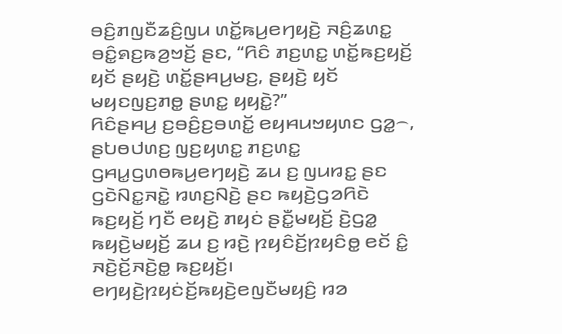ꤋꤢꤨ꤬ꤊꤜꤢꤪꤘꤢꤨ꤬ꤜꤣ ꤛꤢꤩ꤭ꤒꤣ꤬ꤕꤚꤟꤢꤧ꤬ ꤏꤢꤨ꤬ꤘꤛꤢ꤭ ꤋꤢꤨ꤭ꤎꤢ꤬ꤒꤤ꤬ꤠꤢꤩ꤬ ꤔꤢ, “ꤖꤢꤨ ꤊꤢ꤬ꤛꤢ꤭ ꤛꤢꤩ꤭ꤒꤢ꤬ꤟꤢꤩ꤬ ꤟꤢꤩ ꤔꤟꤢꤧ꤬ ꤛꤢꤩ꤭ꤔꤌꤣ꤬ꤗꤢ꤬, ꤔꤟꤢꤧ꤬ ꤟꤢꤩ ꤗꤟꤢꤜꤢ꤬ꤊꤥ꤭ ꤔꤛꤢ꤭ ꤟꤟꤢꤧ꤭?”
ꤖꤢꤨꤔꤌꤣ꤬ ꤢ꤬ꤋꤢꤨ꤬ꤢ꤬ꤋꤛꤢꤩ꤭ ꤕꤟꤌꤣꤠꤟꤛꤢ ꤞꤤ꤭꤮, ꤔꤝꤥꤓꤛꤢ꤬ ꤜꤢ꤬ꤟꤛꤢ꤭ ꤊꤢ꤬ꤛꤢ꤭ ꤞꤌꤣ꤭ꤞꤛꤥꤒꤣ꤬ꤕꤚꤟꤢꤧ꤬ ꤘꤣ ꤢ꤬ ꤜꤣꤙꤢ꤭ ꤔꤢ ꤞꤢꤧꤡꤢ꤭ꤏꤢꤧ꤭ ꤙꤛꤢ꤬ꤡꤢꤧ꤬ ꤔꤢ ꤒꤟꤢꤧ꤬ꤞꤤꤖꤢꤧ ꤒꤢ꤬ꤟꤢꤩ꤬ ꤚꤢꤪ ꤕꤟꤢꤧ꤬ ꤊꤟꤢꤦ ꤔꤢꤪ꤭ꤗꤟꤢꤩ꤬ ꤢꤧ꤬ꤞꤤ꤭ ꤒꤟꤢꤧ꤬ꤗꤟꤢꤩ꤬ ꤘꤣ ꤢ꤬ ꤙꤢꤧ꤬ ꤐꤟꤢꤨꤢꤩ꤬ꤐꤟꤢꤨꤥ꤭ ꤕꤢꤩ ꤢꤨ꤭ ꤏꤢꤧ꤬ꤢꤩ꤬ꤏꤢꤧ꤬ꤥ꤭ ꤒꤢ꤬ꤟꤢꤩ꤬꤯
ꤕꤚꤟꤢꤧ꤬ꤐꤟꤢꤦꤢꤩ꤬ꤒꤟꤢꤧ꤬ꤕꤜꤢꤪꤗꤟꤢꤨ꤬ ꤙꤤ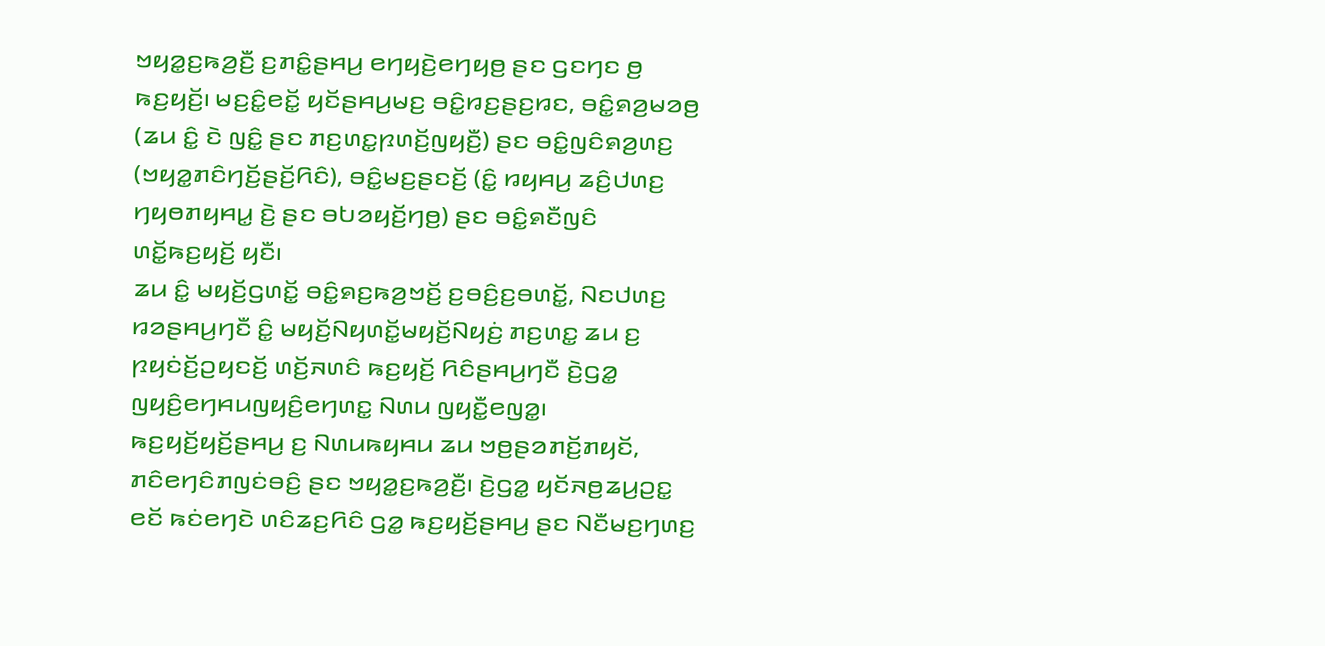ꤠꤟꤤ꤭ꤢ꤬ꤒꤤ꤬ꤢꤪ꤬ ꤢ꤬ꤊꤢꤨ꤭ꤔꤌꤣ꤬ ꤕꤚꤟꤢꤧ꤬ꤕꤚꤟꤥ꤬ ꤔꤢ ꤞꤢꤚꤢ ꤥ꤬ ꤒꤢ꤬ꤟꤢꤩ꤬꤯ ꤗꤢ꤬ꤢꤨ꤭ꤕꤢꤩ꤭ ꤟꤢꤩꤔꤌꤣ꤬ꤗꤢ꤬ ꤋꤢꤨ꤭ꤙꤢ꤬ꤔꤢ꤬ꤙꤢ, ꤋꤢꤨ꤭ꤎꤤ꤬ꤗꤤꤥ꤬ (ꤘꤣ ꤢꤨ꤭ ꤢꤧ ꤜꤢꤨ꤭ ꤔꤢ ꤊꤢ꤬ꤛꤢ꤭ꤐꤛꤢꤩ꤬ꤜꤟꤢꤪ꤬) ꤔꤢ ꤋꤢꤨ꤭ꤜꤢꤨꤎꤤ꤬ꤛꤢ꤬ (ꤠꤟꤤ꤭ꤊꤢꤨꤚꤢꤩ꤬ꤔꤢꤩ꤬ꤖꤢꤨ), ꤋꤢꤨ꤭ꤗꤢ꤬ꤔꤢꤢꤩ꤬ (ꤢꤨ꤭ ꤙꤟꤌꤣ꤬ ꤘꤢꤨ꤬ꤓꤛꤢ꤬ ꤚꤟꤥꤊꤟꤌꤣ꤭ ꤢꤧ꤬ ꤔꤢ ꤋꤝꤤꤟꤢꤩ꤬ꤚꤥ꤬) ꤔꤢ ꤋꤢꤨ꤭ꤎꤢꤪꤜꤢꤨ ꤛꤢꤩ꤭ꤒꤢ꤬ꤟꤢꤩ꤬ ꤟꤢꤪ꤯
ꤘꤣ ꤢꤨ꤭ ꤗꤟꤢꤩ꤬ꤞꤛꤢꤩ꤭ ꤋꤢꤨ꤭ꤎꤢ꤬ꤒꤤ꤬ꤠꤢꤩ꤬ ꤢ꤬ꤋꤢꤨ꤬ꤢ꤬ꤋꤛꤢꤩ꤭, ꤡꤢꤓꤛꤢ꤬ ꤙꤤꤔꤌꤣ꤬ꤚꤢꤪ ꤢꤨ꤭ ꤗꤟꤢꤩ꤬ꤡꤟꤛꤢꤩ꤭ꤗꤟꤢꤩ꤬ꤡꤟꤢꤦ꤬ ꤊꤢ꤬ꤛꤢ꤭ ꤘꤣ ꤢ꤬ ꤐꤟꤢꤦꤢꤩ꤬ꤑꤟꤢꤢꤩ꤬ ꤛꤢꤩ꤬ꤏꤛꤢꤨ ꤒꤢ꤬ꤟꤢꤩ꤬ ꤖꤢꤨꤔꤌꤣ꤬ꤚꤢꤪ ꤢꤧ꤬ꤞꤤ꤭ ꤜꤟꤢꤨ꤬ꤕꤚꤌꤣꤜꤟꤢꤨ꤬ꤕꤚꤛꤢ꤭ ꤡꤛꤣ ꤜꤟꤢꤪ꤭ꤕꤜꤤ꤭꤯ ꤒꤢ꤬ꤟꤢꤩ꤬ꤟꤢꤩ꤬ꤔꤌꤣ꤬ ꤢ꤬ ꤡꤛꤣꤒꤟꤌꤣ ꤘꤣ ꤠꤥ꤬ꤔꤤꤊꤢꤩ꤬ꤊꤟꤢꤩ, ꤊꤢꤨꤕꤚꤢꤨꤊꤜꤢꤦꤋꤢꤨ꤬ ꤔꤢ ꤠꤟꤤ꤭ꤢ꤬ꤒꤤ꤬ꤢꤪ꤬꤯ ꤢꤧ꤬ꤞꤤ꤭ ꤟꤢꤩꤏꤥ꤬ꤘꤣ꤬ꤑꤢ꤭ ꤕꤢꤩ ꤒꤢꤦꤕꤚꤢꤧ ꤛꤢꤨꤘꤢ꤬ꤖꤢꤨ ꤞꤤ꤭ ꤒꤢ꤬ꤟꤢꤩ꤬ꤔꤌꤣ꤬ ꤔꤢ ꤡꤢꤪꤗꤢ꤬ꤚꤛꤢ꤬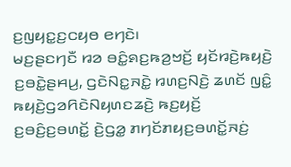ꤢ꤬ꤜꤟꤢ꤭ꤢ꤬ꤍꤟꤥ ꤕꤚꤢꤧ꤯
ꤗꤢ꤬ꤔꤢꤚꤢꤪ ꤙꤤ ꤋꤢꤨ꤭ꤎꤢ꤬ꤒꤤ꤬ꤠꤢꤩ꤬ ꤟꤢꤩꤙꤢꤧ꤬ꤒꤟꤢꤧ꤬ ꤢ꤬ꤋꤢꤧ꤭ꤔꤌꤣ꤬, ꤞꤢꤧꤡꤢ꤭ꤏꤢꤧ꤭ ꤙꤛꤢ꤬ꤡꤢꤧ꤬ ꤘꤛꤢꤩ ꤜꤢꤨ꤭ ꤒꤟꤢꤧ꤬ꤞꤤꤖꤢꤧꤡꤟꤛꤢꤘꤢꤧ꤬ ꤒꤢ꤬ꤟꤢꤩ꤬ ꤢ꤬ꤋꤢꤨ꤬ꤢ꤬ꤋꤛꤢꤩ꤭ ꤢꤧ꤬ꤞꤤ꤭ ꤊꤚꤢꤩꤊꤟꤢ꤬ꤋꤛꤢꤩ꤭ꤏꤢꤦ꤬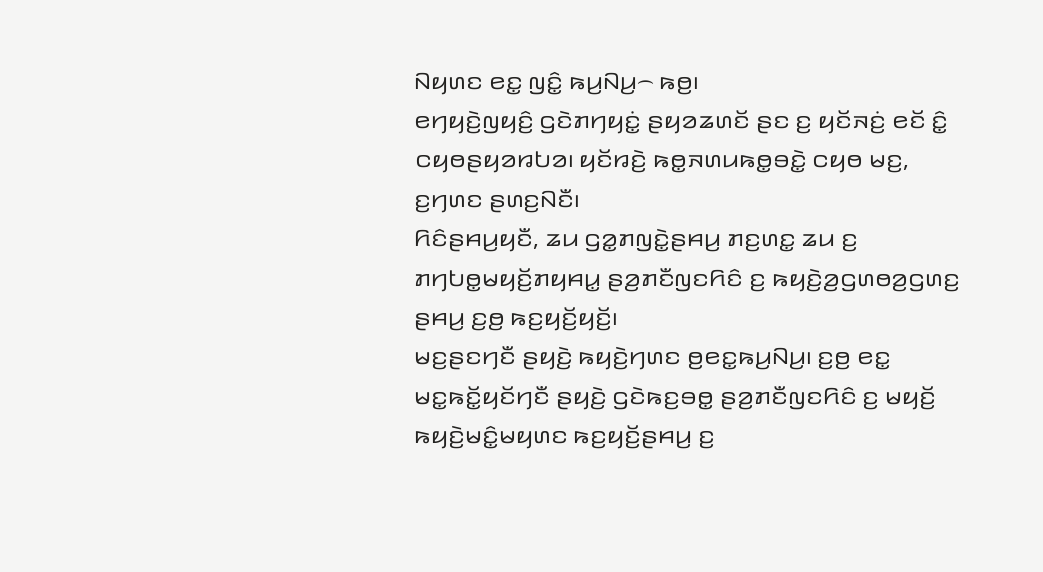ꤡꤟꤛꤢ ꤕꤢ꤭ ꤜꤢꤨ꤭ ꤒꤣ꤬ꤡꤣ꤬꤮ ꤒꤥ꤬꤯
ꤕꤚꤟꤢꤧ꤬ꤜꤟꤢꤨ꤬ ꤞꤢꤧꤊꤚꤟꤢꤦ꤭ ꤔꤟꤤꤘꤛꤢꤩ ꤔꤢ ꤢ꤬ ꤟꤢꤩꤏꤢꤦ꤬ ꤕꤢꤩ ꤢꤨ꤭ ꤍꤟꤥꤔꤟꤤꤙꤝꤤ꤯ ꤟꤢꤩꤙꤢꤧ꤬ ꤒꤥ꤭ꤏꤛꤣꤒꤥ꤭ꤋꤢꤧ꤭ ꤍꤟꤥ ꤗꤢ꤬, ꤢ꤬ꤚꤛꤢ ꤔꤛꤢ꤬ꤡꤢꤪ꤯
ꤖꤢꤨꤔꤌꤣ꤬ꤟꤢꤪ, ꤘꤣ ꤞꤤ꤭ꤊꤜꤢꤧ꤭ꤔꤌꤣ꤬ ꤊꤢ꤬ꤛꤢ꤭ ꤘꤣ ꤢ꤬ ꤊꤚꤝꤥ꤭ꤗꤟꤢꤩ꤬ꤊꤟꤌꤣ꤭ ꤔꤤ꤬ꤊꤢꤪꤜꤢꤖꤢꤨ ꤢ꤬ ꤒꤟꤢꤧ꤬ꤤ꤬ꤞꤛꤥꤤ꤬ꤞꤛꤢ꤬ ꤔꤌꤣ꤬ ꤢ꤬ꤥ꤬ ꤒꤢ꤬ꤟꤢꤩ꤬ꤟꤢꤩ꤬꤯
ꤗꤢ꤬ꤔꤢꤚꤢꤪ ꤔꤟꤢꤧ꤬ ꤒꤟꤢꤧ꤬ꤚꤛꤢ ꤥ꤬ꤕꤢ꤭ꤒꤣ꤬ꤡꤣ꤬꤯ ꤢ꤬ꤥ꤬ ꤕꤢ꤭ ꤗꤢ꤭ꤒꤢꤩ꤭ꤟꤢꤩꤚꤢꤪ ꤔꤟꤢꤧ꤬ ꤞꤢꤧꤒꤢ꤬ꤋꤥ꤭ ꤔꤤ꤬ꤊꤢꤪꤜꤢꤖꤢꤨ ꤢ꤬ ꤗꤟꤢꤩ꤬ ꤒꤟꤢꤧ꤬ꤗꤢꤨ꤭ꤗꤟꤛꤢ ꤒꤢ꤬ꤟꤢꤩ꤬ꤔꤌꤣ꤬ ꤢ꤬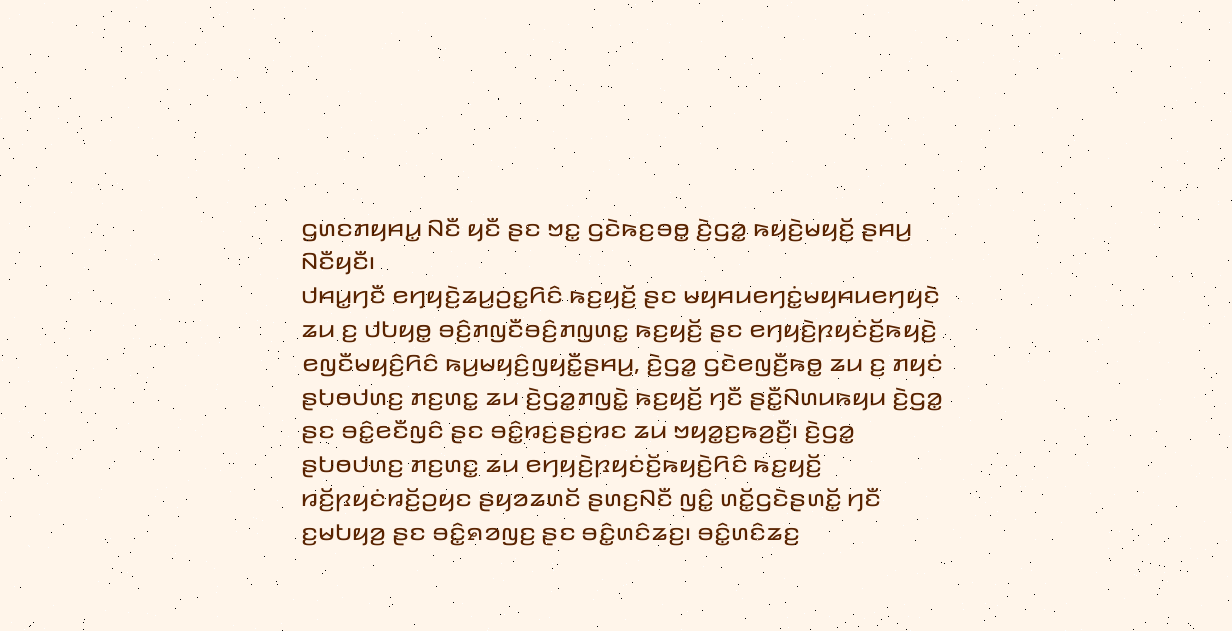ꤞꤛꤢꤊꤟꤌꤣ꤭ ꤡꤢꤪ ꤟꤢꤪ ꤔꤢ ꤠꤢ꤭ ꤞꤢꤧꤒꤢ꤬ꤋꤥ꤭ ꤢꤧ꤬ꤞꤤ꤭ ꤒꤟꤢꤧ꤬ꤗꤟꤢꤩ꤬ ꤔꤌꤣ꤬ ꤡꤢꤪꤟꤢꤪ꤯
ꤓꤌꤣ꤭ꤚꤢꤪ ꤕꤚꤟꤢꤧ꤬ꤘꤣ꤬ꤑꤢ꤭ꤖꤢꤨ ꤒꤢ꤬ꤟꤢꤩ꤬ ꤔꤢ ꤗꤟꤌꤣꤕꤚꤢꤦ꤭ꤗꤟꤌꤣꤕꤚꤟꤢꤧ ꤘꤣ ꤢ꤬ ꤓꤝꤟꤥ꤭ ꤋꤢꤨ꤬ꤊꤜꤢꤪꤋꤢꤨ꤬ꤊꤜꤛꤢ꤭ ꤒꤢ꤬ꤟꤢꤩ꤬ ꤔꤢ ꤕꤚꤟꤢꤧ꤬ꤐꤟꤢꤦꤢꤩ꤬ꤒꤟꤢꤧ꤬ ꤕꤜꤢꤪꤗꤟꤢꤨ꤬ꤖꤢꤨ ꤒꤣ꤬ꤗꤟꤢꤨ꤬ꤜꤟꤢꤪ꤭ꤔꤌꤣ꤬, ꤢꤧ꤬ꤞꤤ꤭ ꤞꤢꤧꤕꤜꤢꤪ꤬ꤒꤥ꤭ ꤘꤣ ꤢ꤬ ꤊꤟꤢꤦ ꤔꤝꤥꤓꤛꤢ꤬ ꤊꤢ꤬ꤛꤢ꤭ ꤘꤣ ꤢꤧ꤬ꤞꤤ꤭ꤊꤜꤢꤧ꤭ ꤒꤢ꤬ꤟꤢꤩ꤬ ꤚꤢꤪ ꤔꤢꤪ꤭ꤡꤛꤣꤒꤟꤣ ꤢꤧ꤬ꤞꤤ꤭ ꤔꤢ ꤋꤢꤨ꤭ꤕꤢꤪꤜꤢꤨ ꤔꤢ ꤋꤢꤨ꤭ꤙꤢ꤬ꤔꤢ꤬ꤙꤢ ꤘꤣ ꤠꤟꤤ꤭ꤢ꤬ꤒꤤ꤬ꤢꤪ꤬꤯ ꤢꤧ꤬ꤞꤤ꤭ ꤔꤝꤥꤓꤛꤢ꤬ ꤊꤢ꤬ꤛꤢ꤭ ꤘꤣ ꤕꤚꤟꤢꤧ꤬ꤐꤟꤢꤦꤢꤩ꤬ꤒꤟꤢꤧ꤬ꤖꤢꤨ ꤒꤢ꤬ꤟꤢꤩ꤬ ꤙꤢꤩ꤬ꤐꤟꤢꤦꤙꤢꤩ꤬ꤑꤟꤢ ꤔꤟꤤꤘꤛꤢꤩ ꤔꤛꤢ꤬ꤡꤢꤪ ꤜꤢꤨ꤭ ꤛꤢꤩ꤭ꤞꤢꤧꤔꤛꤢꤩ꤭ ꤚꤢꤪ ꤢ꤬ꤗꤝꤟꤤ꤬ ꤔꤢ ꤋꤢꤨ꤭ꤎꤤꤜꤢ꤬ ꤔꤢ ꤋꤢꤨ꤭ꤛꤢꤨꤘꤢ꤬꤯ ꤋꤢꤨ꤭ꤛꤢꤨꤘꤢ꤬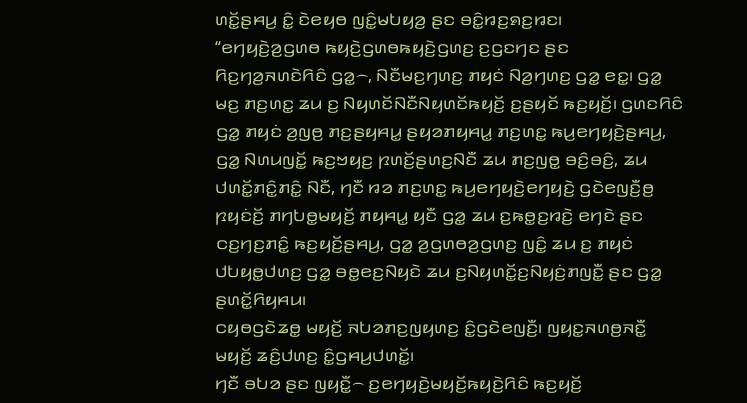ꤛꤢꤩ꤭ꤔꤌꤣ꤬ ꤢꤨ꤭ ꤢꤧꤕꤟꤥ ꤜꤢꤨ꤭ꤗꤝꤟꤤ꤬ ꤔꤢ ꤋꤢꤨ꤭ꤙꤢ꤬ꤎꤢ꤬ꤙꤢ꤯
“ꤕꤚꤟꤢꤧ꤬ꤤ꤬ꤞꤛꤥ ꤒꤟꤢꤧ꤬ꤞꤛꤥꤒꤟꤢꤧ꤬ꤞꤛꤢ꤬ ꤢ꤬ꤞꤢꤚꤢ ꤔꤢ ꤖꤢ꤬ꤚꤤ꤬ꤏꤛꤢꤧꤖꤢꤨ ꤞꤤ꤭꤮, ꤡꤢꤪꤗꤢ꤬ꤚꤛꤢ꤬ ꤊꤟꤢꤦ ꤡꤤ꤬ꤚꤛꤢ꤬ ꤞꤤ꤭ ꤕꤢ꤭꤯ ꤞꤤ꤭ ꤗꤢ꤬ ꤊꤢ꤬ꤛꤢ꤭ ꤘꤣ ꤢ꤬ ꤡꤟꤛꤢꤩꤡꤢꤪꤡꤟꤛꤢꤩꤒꤟꤢꤩ꤬ ꤢ꤬ꤔꤟꤢꤩ ꤒꤢ꤬ꤟꤢꤩ꤬꤯ ꤞꤛꤢꤖꤢꤨ ꤞꤤ꤭ ꤊꤟꤢꤦ ꤤ꤬ꤜꤥ꤬ ꤊꤢ꤬ꤔꤟꤌꤣ꤭ ꤔꤟꤤꤊꤟꤌꤣ꤭ ꤊꤢ꤬ꤛꤢ꤭ ꤒꤣ꤬ꤕꤚꤟꤢꤧ꤬ꤔꤌꤣ꤬, ꤞꤤ꤭ ꤡꤛꤣꤜꤢꤩ꤭ ꤒꤢ꤬ꤠꤟꤢ꤬ ꤐꤛꤢꤩ꤬ꤔꤛꤢ꤬ꤡꤢꤪ ꤘꤣ ꤊꤢ꤬ꤜꤥ꤭ ꤋꤢꤨ꤬ꤋꤢꤨ꤬, ꤘꤣ ꤓꤛꤢꤩ꤭ꤊꤢꤨ꤭ꤊꤢꤨ꤭ ꤡꤢꤪ, ꤚꤢꤪ ꤙꤤ ꤊꤢ꤬ꤛꤢ꤭ ꤒꤣ꤬ꤕꤚꤟꤢꤧ꤬ꤕꤚꤟꤢꤧ꤬ ꤞꤢꤧꤕꤜꤢꤪ꤬ꤥ꤬ ꤐꤟꤢꤦꤢꤩ꤬ ꤊꤚꤝꤥ꤭ꤗꤟꤢꤩ꤬ ꤊꤟꤌꤣ꤭ ꤟꤢꤪ ꤞꤤ꤭ ꤘꤣ ꤢ꤬ꤒꤥ꤭ꤢ꤬ꤙꤢꤧ꤬ ꤕꤚꤢꤧ ꤔꤢ ꤍꤢ꤬ꤚꤢ꤬ꤊꤢꤨ꤭ ꤒꤢ꤬ꤟꤢꤩ꤬ꤔꤌꤣ꤬, ꤞꤤ꤭ ꤤ꤬ꤞꤛꤥꤤ꤬ꤞꤛꤢ꤬ ꤜꤢꤨ꤭ ꤘꤣ ꤢ꤬ ꤊꤟꤢꤦ ꤓꤝꤟꤥ꤭ꤓꤛꤢ꤬ ꤞꤤ꤭ ꤋꤥ꤭ꤕꤢ꤬ꤡꤟꤢꤧ ꤘꤣ ꤢ꤬ꤡꤟꤛꤢꤩ꤭ꤢ꤬ꤡꤟꤢꤦ꤬ꤊꤜꤢꤪ꤭ ꤔꤢ ꤞꤤ꤭ ꤔꤛꤢꤩ꤭ꤖꤟꤌꤣ꤯
ꤍꤟꤥꤞꤢꤧꤘꤥ꤭ ꤗꤟꤢꤩ꤬ ꤏꤝꤤꤊꤢ꤬ꤜꤟꤛꤢ꤬ ꤢꤨ꤭ꤞꤢꤧꤕꤜꤢꤪ꤬꤯ ꤜꤟꤢ꤭ꤏꤛꤥ꤬ꤏꤢꤪ꤭ ꤗꤟꤢꤩ꤬ ꤘꤢꤨ꤬ꤓꤛꤢ꤬ ꤢꤨ꤭ꤞꤌꤣ꤬ꤓꤛꤢꤩ꤭꤯
ꤚꤢꤪ ꤋꤝꤤ ꤔꤢ ꤜꤟꤢꤪ꤭꤮ ꤢ꤬ꤕꤚꤟꤢꤧ꤬ꤗꤟꤢꤩ꤬ꤒꤟꤢꤧ꤬ꤖꤢꤨ ꤒꤢ꤬ꤟꤢꤩ꤬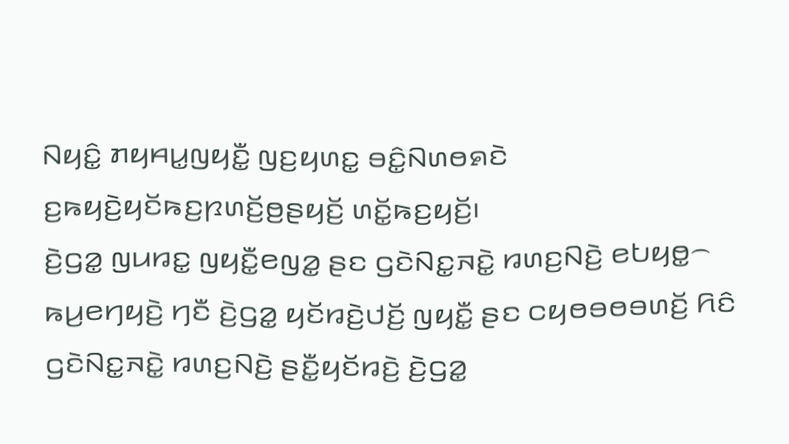ꤡꤟꤢꤨ꤭ ꤊꤟꤌꤣ꤭ꤜꤟꤢꤪ꤭ ꤜꤢ꤬ꤟꤛꤢ꤭ ꤋꤢꤨ꤭ꤡꤛꤥꤎꤢꤧ ꤢ꤬ꤒꤟꤢꤧ꤬ꤟꤢꤩꤒꤢ꤬ꤐꤛꤢꤩ꤬ꤥ꤬ꤔꤟꤢꤩ꤬ ꤛꤢꤩ꤭ꤒꤢ꤬ꤟꤢꤩ꤬꤯
ꤢꤧ꤬ꤞꤤ꤭ ꤜꤣꤙꤢ꤭ ꤜꤟꤢꤪ꤭ꤕꤜꤤ꤭ ꤔꤢ ꤞꤢꤧꤡꤢ꤭ꤏꤢꤧ꤭ ꤙꤛꤢ꤬ꤡꤢꤧ꤬ ꤕꤝꤟꤥ꤭꤮ ꤒꤣ꤬ꤕꤚꤟꤢꤧ꤬ ꤚꤢꤪ ꤢꤧ꤬ꤞꤤ꤭ ꤟꤢꤩꤙꤢꤧ꤬ꤓꤢꤩ꤬ ꤜꤟꤢꤪ꤭ ꤔꤢ ꤍꤟꤥꤋꤥꤋꤛꤢꤩ꤬ ꤖꤢꤨ ꤞꤢꤧꤡꤢ꤭ꤏꤢꤧ꤭ ꤙꤛꤢ꤬ꤡꤢꤧ꤬ ꤔꤢꤪ꤭ꤟꤢꤩꤙꤢꤧ꤬ ꤢꤧ꤬ꤞꤤ꤭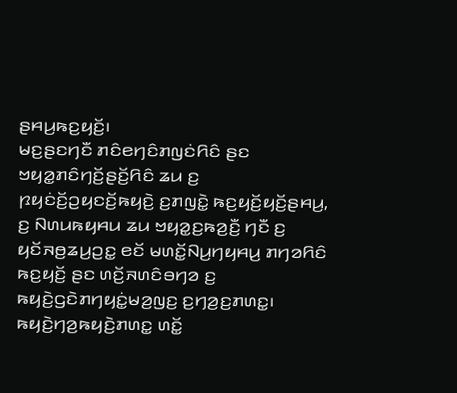ꤔꤌꤣ꤬ꤒꤢ꤬ꤟꤢꤩ꤬꤯
ꤗꤢ꤬ꤔꤢꤚꤢꤪ ꤊꤢꤨꤕꤚꤢꤨꤊꤜꤢꤦꤖꤢꤨ ꤔꤢ ꤠꤟꤤ꤭ꤊꤢꤨꤚꤢꤩ꤬ꤔꤢꤩ꤬ꤖꤢꤨ ꤘꤣ ꤢ꤬ ꤐꤟꤢꤦꤢꤩ꤬ꤑꤟꤢꤢꤩ꤬ꤒꤟꤢꤧ꤬ ꤢ꤬ꤊꤜꤢꤧ꤭ ꤒꤢ꤬ꤟꤢꤩ꤬ꤟꤢꤩ꤬ꤔꤌꤣ꤬, ꤢ꤬ ꤡꤛꤣꤒꤟꤌꤣ ꤘꤣ ꤠꤟꤤ꤭ꤢ꤬ꤒꤤ꤬ꤢꤪ꤬ ꤚꤢꤪ ꤢ꤬ ꤟꤢꤩꤏꤥ꤬ꤘꤣ꤬ꤑꤢ꤭ ꤕꤢꤩ ꤗꤛꤢꤩ꤭ꤡꤣ꤬ꤚꤟꤌꤣ꤬ ꤊꤚꤤꤖꤢꤨ ꤒꤢ꤬ꤟꤢꤩ꤬ ꤔꤢ ꤛꤢꤩ꤬ꤏꤛꤢꤨꤋꤚꤤ ꤢ꤬ ꤒꤟꤢꤧ꤬ꤞꤢꤧꤊꤚꤟꤢꤦ꤭ꤗꤤ꤬ꤜꤢ꤬ ꤢ꤬ꤚꤤ꤬ꤢ꤬ꤊꤛꤢ꤭꤯
ꤒꤟꤢꤧ꤬ꤚꤤ꤬ꤒꤟꤢꤧ꤬ꤊꤛꤢ꤭ ꤛꤢꤩ꤭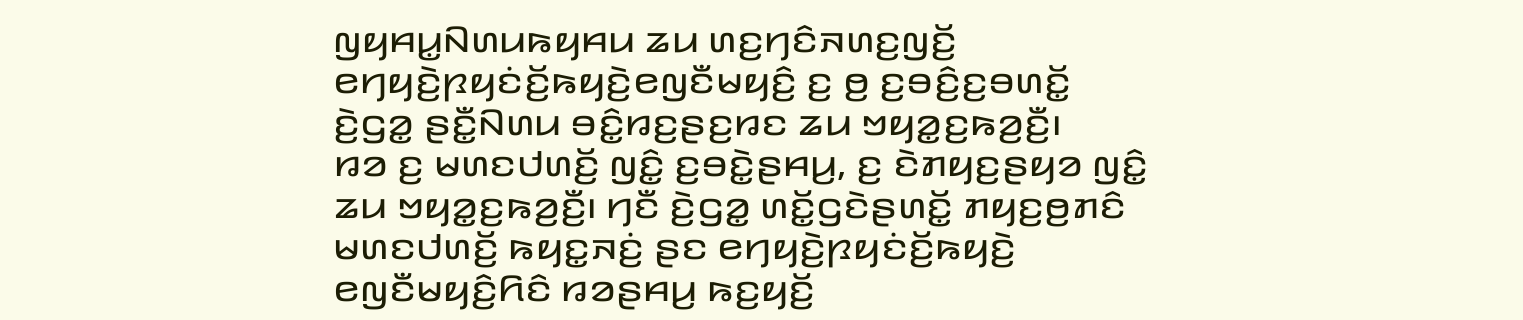ꤜꤟꤌꤣ꤭ꤡꤛꤣꤒꤟꤌꤣ ꤘꤣ ꤛꤢ꤬ꤚꤢꤨꤏꤛꤢ꤬ꤜꤢꤩ꤬ ꤕꤚꤟꤢꤧ꤬ꤐꤟꤢꤦꤢꤩ꤬ꤒꤟꤢꤧ꤬ꤕꤜꤢꤪꤗꤟꤢꤨ꤬ ꤢ꤬ ꤥ꤬ ꤢ꤬ꤋꤢꤨ꤬ꤢ꤬ꤋꤛꤢꤩ꤭ ꤢꤧ꤬ꤞꤤ꤭ ꤔꤢꤪ꤭ꤡꤛꤣ ꤋꤢꤨ꤭ꤙꤢ꤬ꤔꤢ꤬ꤙꤢ ꤘꤣ ꤠꤟꤤ꤭ꤢ꤬ꤒꤤ꤬ꤢꤪ꤬꤯
ꤙꤤ ꤢ꤬ ꤗꤛꤢꤓꤛꤢꤩ꤬ ꤜꤢꤨ꤭ ꤢ꤬ꤋꤢꤧ꤭ꤔꤌꤣ꤬, ꤢ꤬ ꤢꤧꤊꤟꤢ꤬ꤔꤟꤤ ꤜꤢꤨ꤭ ꤘꤣ ꤠꤟꤤ꤭ꤢ꤬ꤒꤤ꤬ꤢꤪ꤬꤯ ꤚꤢꤪ ꤢꤧ꤬ꤞꤤ꤭ ꤛꤢꤩ꤭ꤞꤢꤧꤔꤛꤢꤩ꤭ ꤊꤟꤢ꤬ꤥ꤬ꤊꤢꤨ ꤗꤛꤢꤓꤛꤢꤩ꤬ ꤒꤟꤢ꤭ꤏꤢꤦ꤬ ꤔꤢ ꤕꤚꤟꤢꤧ꤬ꤐꤟꤢꤦꤢꤩ꤬ꤒꤟꤢꤧ꤬ ꤕꤜꤢꤪꤗꤟꤢꤨ꤬ꤖꤢꤨ ꤙꤤꤔꤌꤣ꤬ ꤒꤢ꤬ꤟꤢꤩ꤬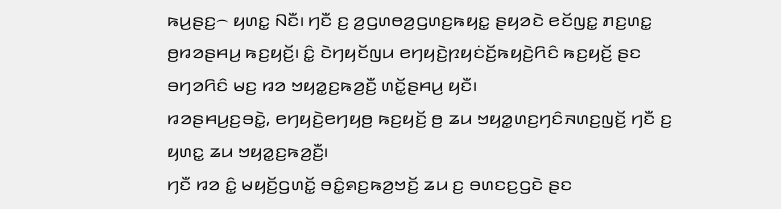ꤒꤣ꤬ꤔꤢ꤬꤮ ꤟꤛꤢ꤭ ꤡꤢꤪ꤯ ꤚꤢꤪ ꤢ꤬ ꤤ꤬ꤞꤛꤥꤤ꤬ꤞꤛꤢ꤬ꤒꤟꤢ꤭ ꤔꤟꤤꤢꤧ ꤕꤢꤩꤜꤢ꤭ ꤊꤢ꤬ꤛꤢ꤭ ꤥ꤬ꤙꤤꤔꤌꤣ꤬ ꤒꤢ꤬ꤟꤢꤩ꤬꤯ ꤢꤨ꤭ ꤢꤧꤚꤟꤢꤩꤜꤣ ꤕꤚꤟꤢꤧ꤬ꤐꤟꤢꤦꤢꤩ꤬ꤒꤟꤢꤧ꤬ꤖꤢꤨ ꤒꤢ꤬ꤟꤢꤩ꤬ ꤔꤢ ꤋꤚꤤꤖꤢꤨ ꤗꤢ꤬ ꤙꤤ ꤠꤟꤤ꤭ꤢ꤬ꤒꤤ꤬ꤢꤪ꤬ ꤛꤢꤩ꤭ꤔꤌꤣ꤬ ꤟꤢꤪ꤯
ꤙꤤꤔꤌꤣ꤬ꤢ꤬ꤋꤢꤧ꤭, ꤕꤚꤟꤢꤧ꤬ꤕꤚꤟꤥ꤬ ꤒꤢ꤬ꤟꤢꤩ꤬ ꤥ꤬ ꤘꤣ ꤠꤟꤤ꤭ꤛꤢ꤬ꤚꤢꤨꤏꤛꤢ꤬ꤜꤢꤩ꤬ ꤚꤢꤪ ꤢ꤬ ꤟꤛꤢ꤭ ꤘꤣ ꤠꤟꤤ꤭ꤢ꤬ꤒꤤ꤬ꤢꤪ꤬꤯
ꤚꤢꤪ ꤙꤤ ꤢꤨ꤭ ꤗꤟꤢꤩ꤬ꤞꤛꤢꤩ꤭ ꤋꤢꤨ꤭ꤎꤢ꤬ꤒꤤ꤬ꤠꤢꤩ꤬ ꤘꤣ ꤢ꤬ ꤋꤛꤢꤢ꤬ꤞꤢꤧ ꤔꤢ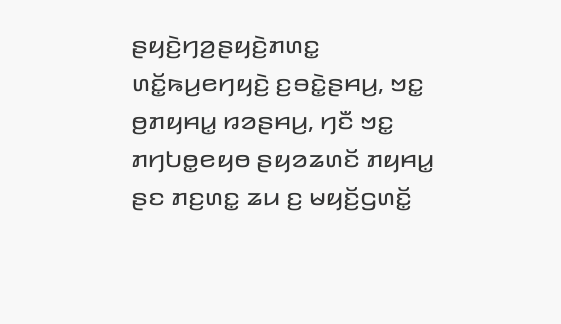ꤔꤟꤢꤧ꤬ꤚꤤ꤬ꤔꤟꤢꤧ꤬ꤊꤛꤢ꤭ ꤛꤢꤩ꤭ꤒꤣ꤬ꤕꤚꤟꤢꤧ꤬ ꤢ꤬ꤋꤢꤧ꤭ꤔꤌꤣ꤬, ꤠꤢ꤭ ꤥ꤬ꤊꤟꤌꤣ꤭ ꤙꤤꤔꤌꤣ꤬, ꤚꤢꤪ ꤠꤢ꤭ ꤊꤚꤝꤥ꤭ꤕꤟꤥ ꤔꤟꤤꤘꤛꤢꤩ ꤊꤟꤌꤣ꤭ ꤔꤢ ꤊꤢ꤬ꤛꤢ꤭ ꤘꤣ ꤢ꤬ ꤗꤟꤢꤩ꤬ꤞꤛꤢꤩ꤭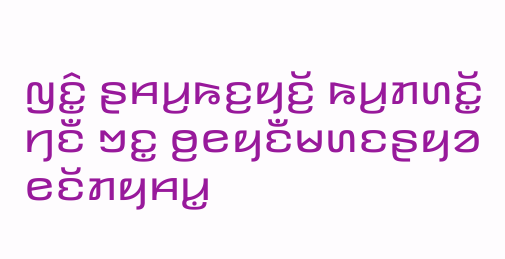ꤜꤢꤨ꤭ ꤔꤌꤣ꤬ꤒꤢ꤬ꤟꤢꤩ꤬ ꤒꤣ꤬ꤊꤛꤢꤩ꤭ ꤚꤢꤪ ꤠꤢ꤭ ꤥ꤬ꤕꤟꤢꤪꤗꤛꤢꤔꤟꤤ ꤕꤢꤩꤊꤟꤌꤣ꤭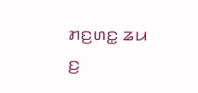ꤊꤢ꤬ꤛꤢ꤭ ꤘꤣ ꤢ꤬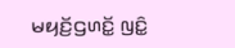ꤗꤟꤢꤩ꤬ꤞꤛꤢꤩ꤭ ꤜꤢꤨ꤭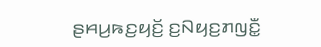ꤔꤌꤣ꤬ꤒꤢ꤬ꤟꤢꤩ꤬ ꤢ꤬ꤡꤟꤢ꤬ꤊꤜꤢꤪ꤭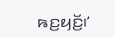ꤒꤢ꤬ꤟꤢꤩ꤬꤯’